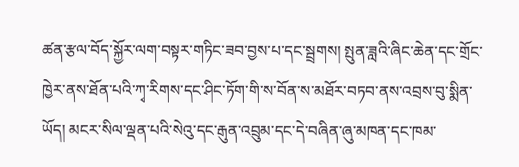ཚན་རྩལ་བོད་སྐྱོར་ལག་བསྟར་གཏིང་ཟབ་བྱས་པ་དང་སྦྲགས། སྤུན་ཟླའི་ཞིང་ཆེན་དང་གྲོང་ཁྱེར་ནས་ཐོན་པའི་ཀྭ་རིགས་དང་ཤིང་ཏོག་གི་ས་བོན་ས་མཐོར་བཏབ་ནས་འབྲས་བུ་སྨིན་ཡོད། མངར་སིལ་ལྡན་པའི་སེའུ་དང་རྒུན་འབྲུམ་དང་དེ་བཞིན་ཞུ་མཁན་དང་ཁམ་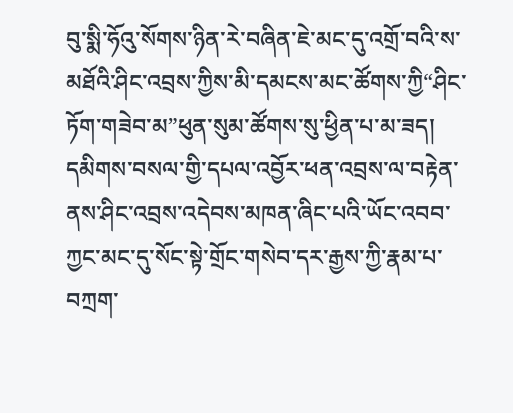བུ་སྨི་ཧོའུ་སོགས་ཉིན་རེ་བཞིན་ཇེ་མང་དུ་འགྲོ་བའི་ས་མཐོའི་ཤིང་འབྲས་ཀྱིས་མི་དམངས་མང་ཚོགས་ཀྱི“ཤིང་ཏོག་གཟེབ་མ”ཕུན་སུམ་ཚོགས་སུ་ཕྱིན་པ་མ་ཟད། དམིགས་བསལ་གྱི་དཔལ་འབྱོར་ཕན་འབྲས་ལ་བརྟེན་ནས་ཤིང་འབྲས་འདེབས་མཁན་ཞིང་པའི་ཡོང་འབབ་ཀྱང་མང་དུ་སོང་སྟེ་གྲོང་གསེབ་དར་རྒྱས་ཀྱི་རྣམ་པ་བཀྲག་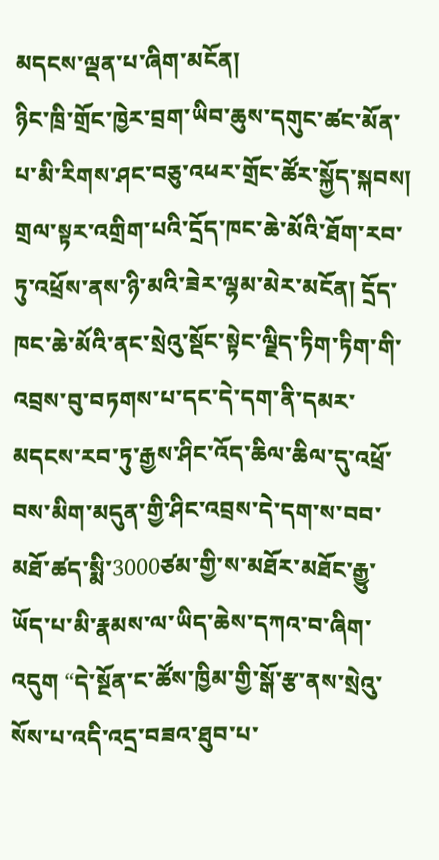མདངས་ལྡན་པ་ཞིག་མངོན།
ཉིང་ཁྲི་གྲོང་ཁྱེར་བྲག་ཡིབ་ཆུས་དགུང་ཚང་མོན་པ་མི་རིགས་ཤང་བཅུ་འཕར་གྲོང་ཚོར་སྐྱོད་སྐབས། གྲལ་སྟར་འགྲིག་པའི་དྲོད་ཁང་ཆེ་མོའི་ཐོག་རབ་ཏུ་འཕྲོས་ནས་ཉི་མའི་ཟེར་ལྷམ་མེར་མངོན། དྲོད་ཁང་ཆེ་མོའི་ནང་སྲེའུ་སྡོང་སྟེང་ལྗིད་ཏིག་ཏིག་གི་འབྲས་བུ་བཏགས་པ་དང་དེ་དག་ནི་དམར་མདངས་རབ་ཏུ་རྒྱས་ཤིང་འོད་ཆིལ་ཆིལ་དུ་འཕྲོ་བས་མིག་མདུན་གྱི་ཤིང་འབྲས་དེ་དག་ས་བབ་མཐོ་ཚད་སྨི་3000ཙམ་གྱི་ས་མཐོར་མཐོང་རྒྱུ་ཡོད་པ་མི་རྣམས་ལ་ཡིད་ཆེས་དཀའ་བ་ཞིག་འདུག “དེ་སྔོན་ང་ཚོས་ཁྱིམ་གྱི་སྒོ་རྩ་ནས་སྲེའུ་སོས་པ་འདི་འདྲ་བཟའ་ཐུབ་པ་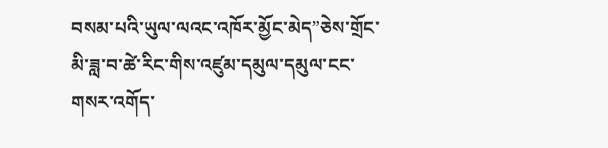བསམ་པའི་ཡུལ་ལའང་འཁོར་མྱོང་མེད”ཅེས་གྲོང་མི་ཟླ་བ་ཚེ་རིང་གིས་འཛུམ་དམུལ་དམུལ་ངང་གསར་འགོད་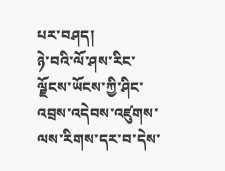པར་བཤད།
ཉེ་བའི་ལོ་ཤས་རིང་ལྗོངས་ཡོངས་ཀྱི་ཤིང་འབྲས་འདེབས་འཛུགས་ལས་རིགས་དར་བ་དེས་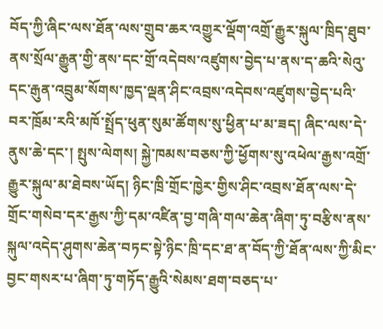བོད་ཀྱི་ཞིང་ལས་ཐོན་ལས་གྲུབ་ཆར་འགྱུར་ལྡོག་འགྲོ་རྒྱུར་སྐུལ་ཁྲིད་ཐུབ་ནས་སྲོལ་རྒྱུན་གྱི་ནས་དང་གྲོ་འདེབས་འཛུགས་བྱེད་པ་ནས་ད་ཆའི་སེའུ་དང་རྒུན་འབྲུམ་སོགས་ཁྱད་ལྡན་ཤིང་འབྲས་འདེབས་འཛུགས་བྱེད་པའི་བར་ཁྲོམ་རའི་མཁོ་སྤྲོད་ཕུན་སུམ་ཚོགས་སུ་ཕྱིན་པ་མ་ཟད། ཞིང་ལས་དེ་ནུས་ཆེ་དང་། སྤུས་ལེགས། སྐྱེ་ཁམས་བཅས་ཀྱི་ཕྱོགས་སུ་འཕེལ་རྒྱས་འགྲོ་རྒྱུར་སྐུལ་མ་ཐེབས་ཡོད། ཉིང་ཁྲི་གྲོང་ཁྱེར་གྱིས་ཤིང་འབྲས་ཐོན་ལས་དེ་གྲོང་གསེབ་དར་རྒྱས་ཀྱི་དམ་འཛིན་བྱ་གཞི་གལ་ཆེན་ཞིག་ཏུ་བརྩིས་ནས་སྐུལ་འདེད་ཤུགས་ཆེན་བཏང་སྟེ་ཉིང་ཁྲི་དང་ཐ་ན་བོད་ཀྱི་ཐོན་ལས་ཀྱི་མིང་བྱང་གསར་པ་ཞིག་ཏུ་གཏོད་རྒྱུའི་སེམས་ཐག་བཅད་པ་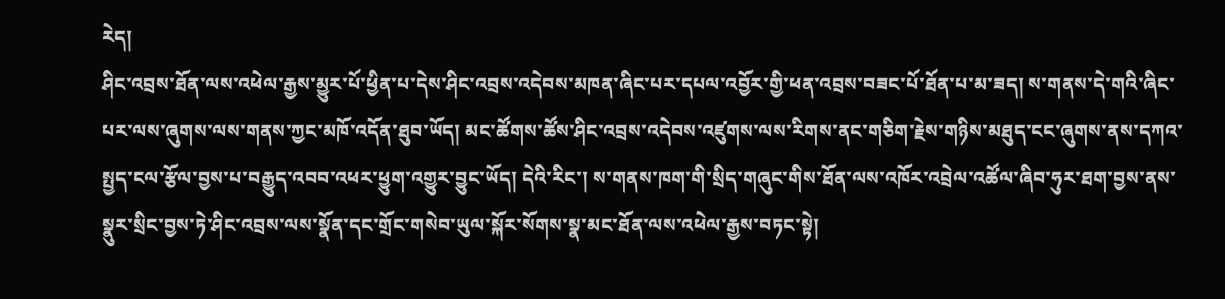རེད།
ཤིང་འབྲས་ཐོན་ལས་འཕེལ་རྒྱས་མྱུར་པོ་ཕྱིན་པ་དེས་ཤིང་འབྲས་འདེབས་མཁན་ཞིང་པར་དཔལ་འབྱོར་གྱི་ཕན་འབྲས་བཟང་པོ་ཐོན་པ་མ་ཟད། ས་གནས་དེ་གའི་ཞིང་པར་ལས་ཞུགས་ལས་གནས་ཀྱང་མཁོ་འདོན་ཐུབ་ཡོད། མང་ཚོགས་ཚོས་ཤིང་འབྲས་འདེབས་འཛུགས་ལས་རིགས་ནང་གཅིག་རྗེས་གཉིས་མཐུད་ངང་ཞུགས་ནས་དཀའ་སྤྱད་ངལ་རྩོལ་བྱས་པ་བརྒྱུད་འབབ་འཕར་ཕྱུག་འགྱུར་བྱུང་ཡོད། དེའི་རིང་། ས་གནས་ཁག་གི་སྲིད་གཞུང་གིས་ཐོན་ལས་འཁོར་འབྲེལ་འཚོལ་ཞིབ་ཧུར་ཐག་བྱས་ནས་སྣུར་སྲིང་བྱས་ཏེ་ཤིང་འབྲས་ལས་སྣོན་དང་གྲོང་གསེབ་ཡུལ་སྐོར་སོགས་སྣ་མང་ཐོན་ལས་འཕེལ་རྒྱས་བཏང་སྟེ།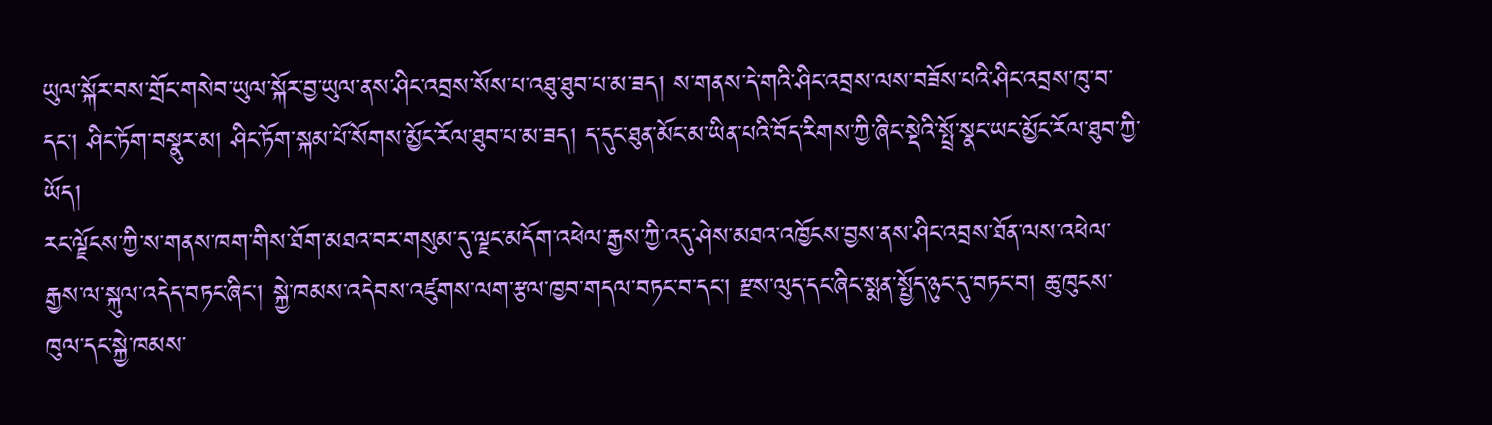ཡུལ་སྐོར་བས་གྲོང་གསེབ་ཡུལ་སྐོར་བྱ་ཡུལ་ནས་ཤིང་འབྲས་སོས་པ་འཐུ་ཐུབ་པ་མ་ཟད། ས་གནས་དེ་གའི་ཤིང་འབྲས་ལས་བཟོས་པའི་ཤིང་འབྲས་ཁུ་བ་དང་། ཤིང་ཏོག་བསྣུར་མ། ཤིང་ཏོག་སྐམ་པོ་སོགས་མྱོང་རོལ་ཐུབ་པ་མ་ཟད། ད་དུང་ཐུན་མོང་མ་ཡིན་པའི་བོད་རིགས་ཀྱི་ཞིང་སྡེའི་སྤྲོ་སྣང་ཡང་མྱོང་རོལ་ཐུབ་ཀྱི་ཡོད།
རང་ལྗོངས་ཀྱི་ས་གནས་ཁག་གིས་ཐོག་མཐའ་བར་གསུམ་དུ་ལྗང་མདོག་འཕེལ་རྒྱས་ཀྱི་འདུ་ཤེས་མཐའ་འཁྱོངས་བྱས་ནས་ཤིང་འབྲས་ཐོན་ལས་འཕེལ་རྒྱས་ལ་སྐུལ་འདེད་བཏང་ཞིང་། སྐྱེ་ཁམས་འདེབས་འཛུགས་ལག་རྩལ་ཁྱབ་གདལ་བཏང་བ་དང་། རྫས་ལུད་དང་ཞིང་སྨན་སྤྱོད་ཉུང་དུ་བཏང་བ། ཆུ་ཁུངས་ཁུལ་དང་སྐྱེ་ཁམས་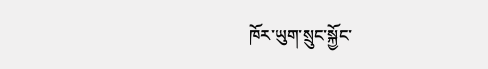ཁོར་ཡུག་སྲུང་སྐྱོང་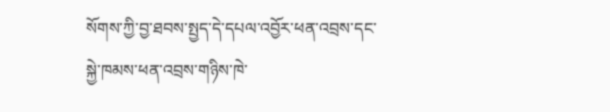སོགས་ཀྱི་བྱ་ཐབས་སྤྱད་དེ་དཔལ་འབྱོར་ཕན་འབྲས་དང་སྐྱེ་ཁམས་ཕན་འབྲས་གཉིས་ཁེ་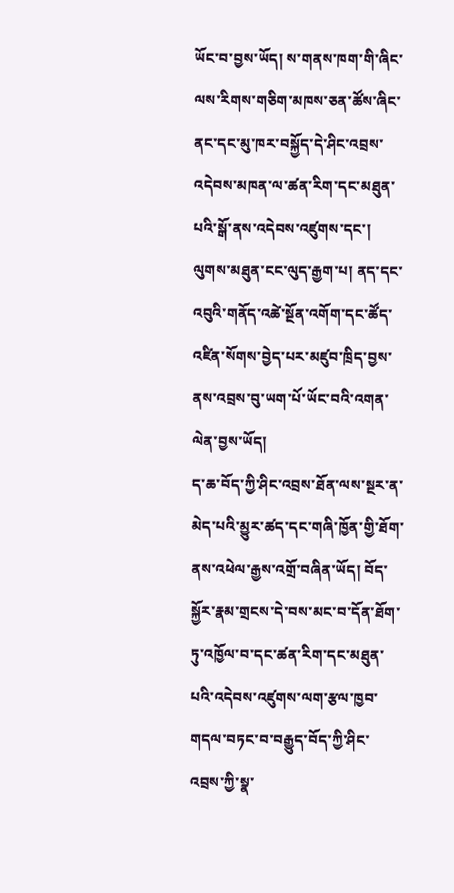ཡོང་བ་བྱས་ཡོད། ས་གནས་ཁག་གི་ཞིང་ལས་རིགས་གཅིག་མཁས་ཅན་ཚོས་ཞིང་ནང་དང་མུ་ཁར་བསྐྱོད་དེ་ཤིང་འབྲས་འདེབས་མཁན་ལ་ཚན་རིག་དང་མཐུན་པའི་སྒོ་ནས་འདེབས་འཛུགས་དང་། ལུགས་མཐུན་ངང་ལུད་རྒྱག་པ། ནད་དང་འབུའི་གནོད་འཚེ་སྔོན་འགོག་དང་ཚོད་འཛིན་སོགས་བྱེད་པར་མཛུབ་ཁྲིད་བྱས་ནས་འབྲས་བུ་ཡག་པོ་ཡོང་བའི་འགན་ལེན་བྱས་ཡོད།
ད་ཆ་བོད་ཀྱི་ཤིང་འབྲས་ཐོན་ལས་སྔར་ན་མེད་པའི་མྱུར་ཚད་དང་གཞི་ཁྱོན་གྱི་ཐོག་ནས་འཕེལ་རྒྱས་འགྲོ་བཞིན་ཡོད། བོད་སྐྱོར་རྣམ་གྲངས་དེ་བས་མང་བ་དོན་ཐོག་ཏུ་འཁྱོལ་བ་དང་ཚན་རིག་དང་མཐུན་པའི་འདེབས་འཛུགས་ལག་རྩལ་ཁྱབ་གདལ་བཏང་བ་བརྒྱུད་བོད་ཀྱི་ཤིང་འབྲས་ཀྱི་སྣ་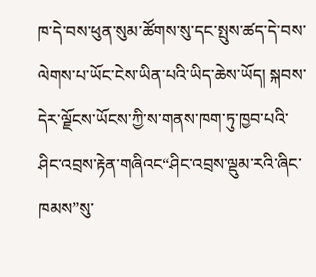ཁ་དེ་བས་ཕུན་སུམ་ཚོགས་སུ་དང་སྤུས་ཚད་དེ་བས་ལེགས་པ་ཡོང་ངེས་ཡིན་པའི་ཡིད་ཆེས་ཡོད། སྐབས་དེར་ལྗོངས་ཡོངས་ཀྱི་ས་གནས་ཁག་ཏུ་ཁྱབ་པའི་ཤིང་འབྲས་རྟེན་གཞིའང“ཤིང་འབྲས་ལྡུམ་རའི་ཞིང་ཁམས”སུ་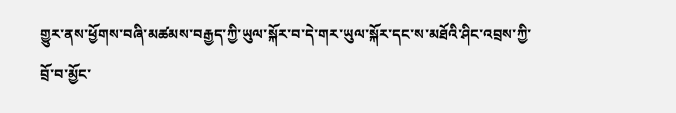གྱུར་ནས་ཕྱོགས་བཞི་མཚམས་བརྒྱད་ཀྱི་ཡུལ་སྐོར་བ་དེ་གར་ཡུལ་སྐོར་དང་ས་མཐོའི་ཤིང་འབྲས་ཀྱི་བྲོ་བ་མྱོང་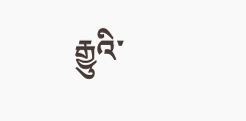རྒྱུའི་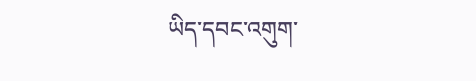ཡིད་དབང་འགུག་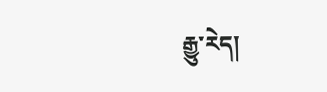རྒྱུ་རེད།